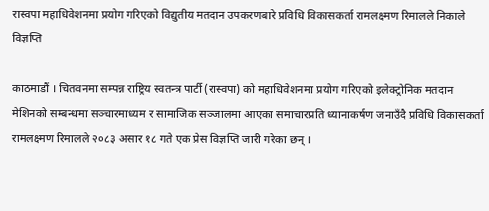रास्वपा महाधिवेशनमा प्रयोग गरिएको विद्युतीय मतदान उपकरणबारे प्रविधि विकासकर्ता रामलक्ष्मण रिमालले निकाले विज्ञप्ति

काठमाडौं । चितवनमा सम्पन्न राष्ट्रिय स्वतन्त्र पार्टी (रास्वपा) को महाधिवेशनमा प्रयोग गरिएको इलेक्ट्रोनिक मतदान मेशिनको सम्बन्धमा सञ्चारमाध्यम र सामाजिक सञ्जालमा आएका समाचारप्रति ध्यानाकर्षण जनाउँदै प्रविधि विकासकर्ता रामलक्ष्मण रिमालले २०८३ असार १८ गते एक प्रेस विज्ञप्ति जारी गरेका छन् ।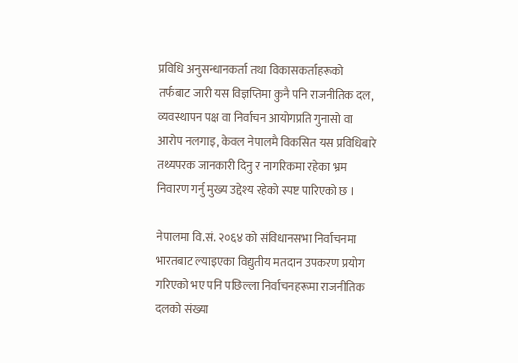प्रविधि अनुसन्धानकर्ता तथा विकासकर्ताहरूको तर्फबाट जारी यस विज्ञप्तिमा कुनै पनि राजनीतिक दल, व्यवस्थापन पक्ष वा निर्वाचन आयोगप्रति गुनासो वा आरोप नलगाइ, केवल नेपालमै विकसित यस प्रविधिबारे तथ्यपरक जानकारी दिनु र नागरिकमा रहेका भ्रम निवारण गर्नु मुख्य उद्देश्य रहेको स्पष्ट पारिएको छ ।

नेपालमा वि.सं. २०६४ को संविधानसभा निर्वाचनमा भारतबाट ल्याइएका विद्युतीय मतदान उपकरण प्रयोग गरिएको भए पनि पछिल्ला निर्वाचनहरूमा राजनीतिक दलको संख्या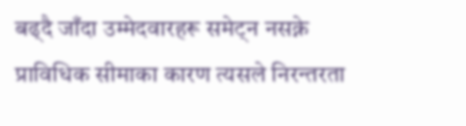बढ्दै जाँदा उम्मेदवारहरू समेट्न नसक्ने प्राविधिक सीमाका कारण त्यसले निरन्तरता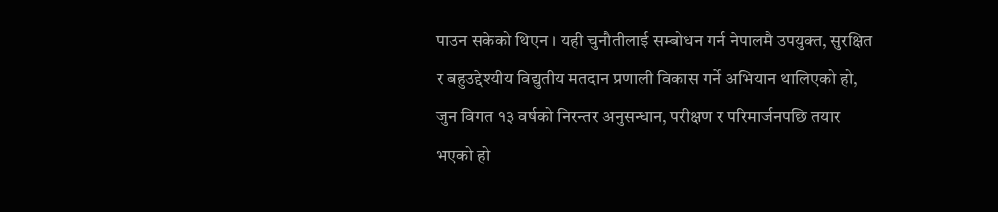पाउन सकेको थिएन । यही चुनौतीलाई सम्बोधन गर्न नेपालमै उपयुक्त, सुरक्षित र बहुउद्देश्यीय विद्युतीय मतदान प्रणाली विकास गर्ने अभियान थालिएको हो, जुन विगत १३ वर्षको निरन्तर अनुसन्धान, परीक्षण र परिमार्जनपछि तयार भएको हो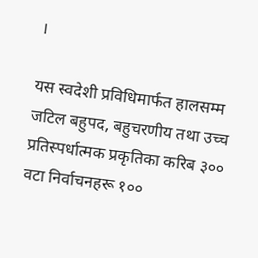।

यस स्वदेशी प्रविधिमार्फत हालसम्म जटिल बहुपद, बहुचरणीय तथा उच्च प्रतिस्पर्धात्मक प्रकृतिका करिब ३०० वटा निर्वाचनहरू १००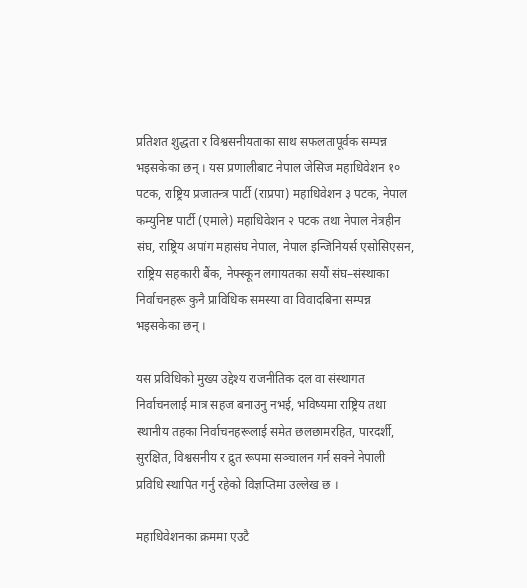प्रतिशत शुद्धता र विश्वसनीयताका साथ सफलतापूर्वक सम्पन्न भइसकेका छन् । यस प्रणालीबाट नेपाल जेसिज महाधिवेशन १० पटक, राष्ट्रिय प्रजातन्त्र पार्टी (राप्रपा) महाधिवेशन ३ पटक, नेपाल कम्युनिष्ट पार्टी (एमाले) महाधिवेशन २ पटक तथा नेपाल नेत्रहीन संघ, राष्ट्रिय अपांग महासंघ नेपाल, नेपाल इन्जिनियर्स एसोसिएसन, राष्ट्रिय सहकारी बैंक, नेफ्स्कून लगायतका सयौं संघ–संस्थाका निर्वाचनहरू कुनै प्राविधिक समस्या वा विवादबिना सम्पन्न भइसकेका छन् ।

यस प्रविधिको मुख्य उद्देश्य राजनीतिक दल वा संस्थागत निर्वाचनलाई मात्र सहज बनाउनु नभई, भविष्यमा राष्ट्रिय तथा स्थानीय तहका निर्वाचनहरूलाई समेत छलछामरहित, पारदर्शी, सुरक्षित, विश्वसनीय र द्रुत रूपमा सञ्चालन गर्न सक्ने नेपाली प्रविधि स्थापित गर्नु रहेको विज्ञप्तिमा उल्लेख छ ।

महाधिवेशनका क्रममा एउटै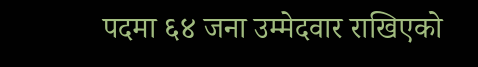पदमा ६४ जना उम्मेदवार राखिएको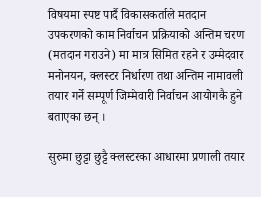विषयमा स्पष्ट पार्दै विकासकर्ताले मतदान उपकरणको काम निर्वाचन प्रक्रियाको अन्तिम चरण (मतदान गराउने) मा मात्र सिमित रहने र उम्मेदवार मनोनयन, क्लस्टर निर्धारण तथा अन्तिम नामावली तयार गर्ने सम्पूर्ण जिम्मेवारी निर्वाचन आयोगकै हुने बताएका छन् ।

सुरुमा छुट्टा छुट्टै क्लस्टरका आधारमा प्रणाली तयार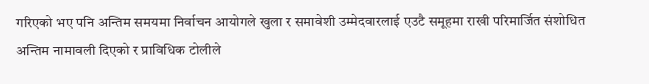गरिएको भए पनि अन्तिम समयमा निर्वाचन आयोगले खुला र समावेशी उम्मेदवारलाई एउटै समूहमा राखी परिमार्जित संशोधित अन्तिम नामावली दिएको र प्राविधिक टोलीले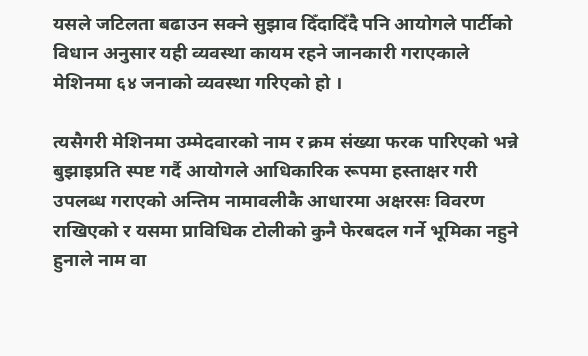यसले जटिलता बढाउन सक्ने सुझाव दिँदादिँदै पनि आयोगले पार्टीको विधान अनुसार यही व्यवस्था कायम रहने जानकारी गराएकाले मेशिनमा ६४ जनाको व्यवस्था गरिएको हो ।

त्यसैगरी मेशिनमा उम्मेदवारको नाम र क्रम संख्या फरक पारिएको भन्ने बुझाइप्रति स्पष्ट गर्दै आयोगले आधिकारिक रूपमा हस्ताक्षर गरी उपलब्ध गराएको अन्तिम नामावलीकै आधारमा अक्षरसः विवरण राखिएको र यसमा प्राविधिक टोलीको कुनै फेरबदल गर्ने भूमिका नहुने हुनाले नाम वा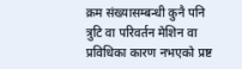क्रम संख्यासम्बन्धी कुनै पनि त्रुटि वा परिवर्तन मेशिन वा प्रविधिका कारण नभएको प्रष्ट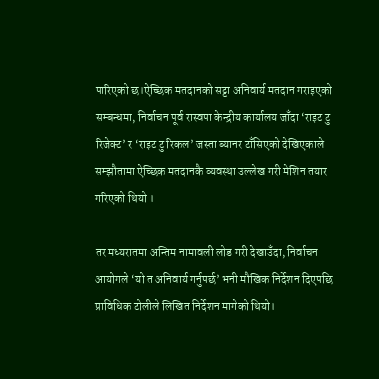पारिएको छ।ऐच्छिक मतदानको सट्टा अनिवार्य मतदान गराइएको सम्बन्धमा, निर्वाचन पूर्व रास्वपा केन्द्रीय कार्यालय जाँदा ‘राइट टु रिजेक्ट’ र ‘राइट टु रिकल’ जस्ता ब्यानर टाँसिएको देखिएकाले सम्झौतामा ऐच्छिक मतदानकै व्यवस्था उल्लेख गरी मेशिन तयार गरिएको थियो ।

तर मध्यरातमा अन्तिम नामावली लोड गरी देखाउँदा, निर्वाचन आयोगले ‘यो त अनिवार्य गर्नुपर्छ’ भनी मौखिक निर्देशन दिएपछि प्राविधिक टोलीले लिखित निर्देशन मागेको थियो।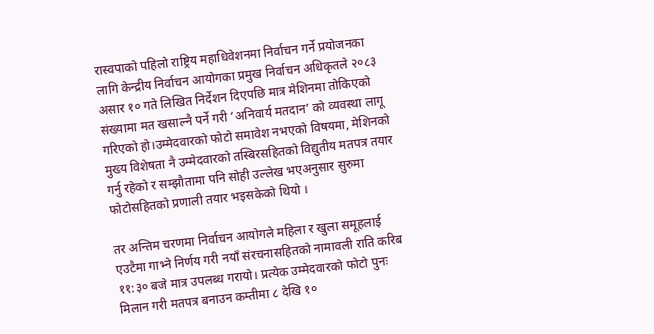रास्वपाको पहिलो राष्ट्रिय महाधिवेशनमा निर्वाचन गर्ने प्रयोजनका लागि केन्द्रीय निर्वाचन आयोगका प्रमुख निर्वाचन अधिकृतले २०८३ असार १० गते लिखित निर्देशन दिएपछि मात्र मेशिनमा तोकिएको संख्यामा मत खसाल्नै पर्ने गरी ‘अनिवार्य मतदान’ को व्यवस्था लागू गरिएको हो।उम्मेदवारको फोटो समावेश नभएको विषयमा, मेशिनको मुख्य विशेषता नै उम्मेदवारको तस्बिरसहितको विद्युतीय मतपत्र तयार गर्नु रहेको र सम्झौतामा पनि सोही उल्लेख भएअनुसार सुरुमा फोटोसहितको प्रणाली तयार भइसकेको थियो ।

तर अन्तिम चरणमा निर्वाचन आयोगले महिला र खुला समूहलाई एउटैमा गाभ्ने निर्णय गरी नयाँ संरचनासहितको नामावली राति करिब ११:३० बजे मात्र उपलब्ध गरायो। प्रत्येक उम्मेदवारको फोटो पुनः मिलान गरी मतपत्र बनाउन कम्तीमा ८ देखि १०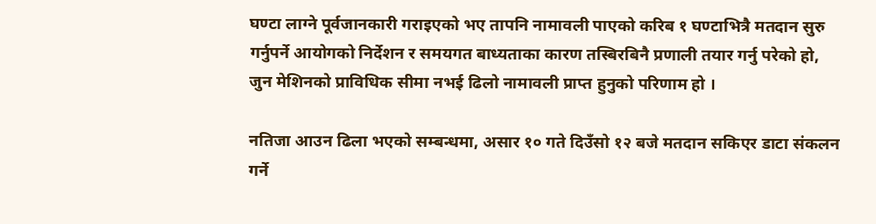घण्टा लाग्ने पूर्वजानकारी गराइएको भए तापनि नामावली पाएको करिब १ घण्टाभित्रै मतदान सुरु गर्नुपर्ने आयोगको निर्देशन र समयगत बाध्यताका कारण तस्बिरबिनै प्रणाली तयार गर्नु परेको हो, जुन मेशिनको प्राविधिक सीमा नभई ढिलो नामावली प्राप्त हुनुको परिणाम हो ।

नतिजा आउन ढिला भएको सम्बन्धमा, असार १० गते दिउँसो १२ बजे मतदान सकिएर डाटा संकलन गर्ने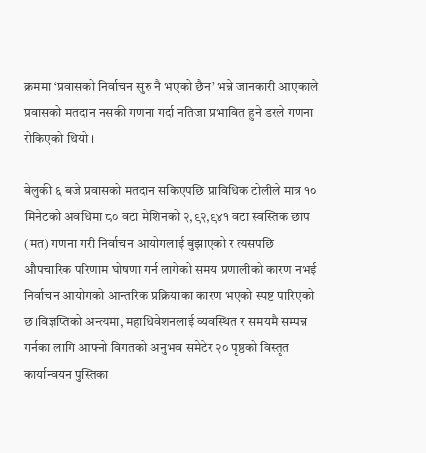क्रममा ‘प्रवासको निर्वाचन सुरु नै भएको छैन’ भन्ने जानकारी आएकाले प्रवासको मतदान नसकी गणना गर्दा नतिजा प्रभावित हुने डरले गणना रोकिएको थियो ।

बेलुकी ६ बजे प्रवासको मतदान सकिएपछि प्राविधिक टोलीले मात्र १० मिनेटको अवधिमा ८० वटा मेशिनको २,९२,९४१ वटा स्वस्तिक छाप (मत) गणना गरी निर्वाचन आयोगलाई बुझाएको र त्यसपछि औपचारिक परिणाम घोषणा गर्न लागेको समय प्रणालीको कारण नभई निर्वाचन आयोगको आन्तरिक प्रक्रियाका कारण भएको स्पष्ट पारिएको छ।विज्ञप्तिको अन्त्यमा, महाधिवेशनलाई व्यवस्थित र समयमै सम्पन्न गर्नका लागि आफ्नो विगतको अनुभव समेटेर २० पृष्ठको विस्तृत कार्यान्वयन पुस्तिका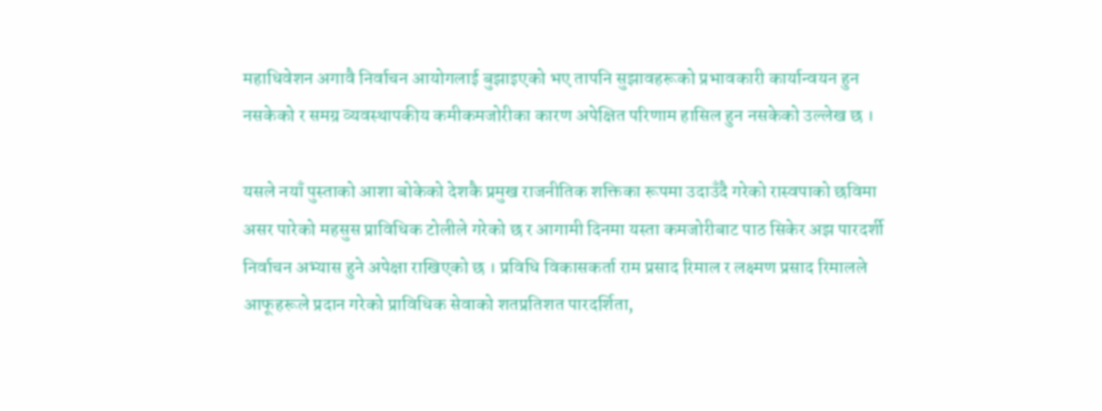महाधिवेशन अगावै निर्वाचन आयोगलाई बुझाइएको भए तापनि सुझावहरूको प्रभावकारी कार्यान्वयन हुन नसकेको र समग्र व्यवस्थापकीय कमीकमजोरीका कारण अपेक्षित परिणाम हासिल हुन नसकेको उल्लेख छ ।

यसले नयाँ पुस्ताको आशा बोकेको देशकै प्रमुख राजनीतिक शक्तिका रूपमा उदाउँदै गरेको रास्वपाको छविमा असर पारेको महसुस प्राविधिक टोलीले गरेको छ र आगामी दिनमा यस्ता कमजोरीबाट पाठ सिकेर अझ पारदर्शी निर्वाचन अभ्यास हुने अपेक्षा राखिएको छ । प्रविधि विकासकर्ता राम प्रसाद रिमाल र लक्ष्मण प्रसाद रिमालले आफूहरूले प्रदान गरेको प्राविधिक सेवाको शतप्रतिशत पारदर्शिता,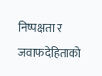निष्पक्षता र जवाफदेहिताको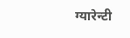ग्यारेन्टी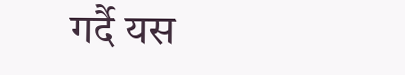गर्दै यस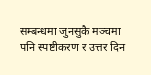सम्बन्धमा जुनसुकै मञ्चमा पनि स्पष्टीकरण र उत्तर दिन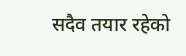सदैव तयार रहेको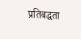प्रतिबद्धता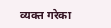व्यक्त गरेका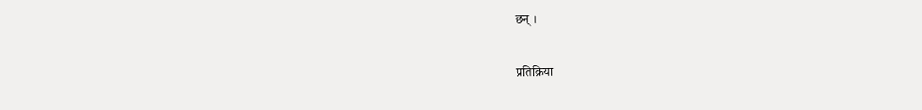छन् ।

प्रतिक्रिया